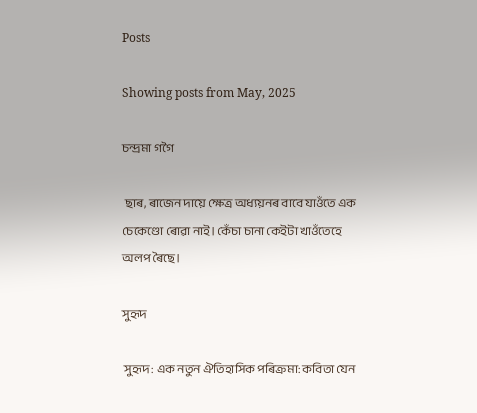Posts

Showing posts from May, 2025

চন্দ্ৰমা গগৈ

 ছাৰ, ৰাজেন দায়ে ক্ষেত্ৰ অধ্যয়নৰ বাবে যাওঁতে এক চেকেণ্ডো ৰোৱা নাই।‌ কেঁচা চানা কেইটা খাওঁতেহে অলপ ৰৈছে।

সুহৃদ

 সুহৃদ : এক নতুন ঐতিহাসিক পৰিক্ৰমা: কবিতা যেন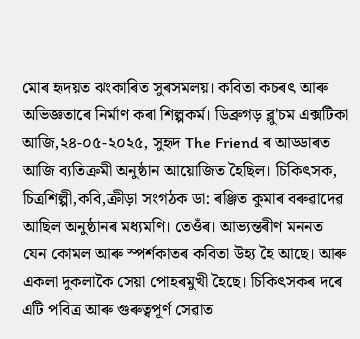মোৰ হৃদয়ত ঝংকাৰিত সুৰসমলয়। কবিতা কচৰৎ আৰু অভিজ্ঞতাৰে নিৰ্মাণ কৰা শিল্পকৰ্ম। ডিব্ৰুগড় ব্লু'চম এক্সটিকা আজি,২৪-০৫-২০২৫, সুহৃদ The Friend ৰ আড্ডাৰত আজি ব্যতিক্ৰমী অনুষ্ঠান আয়োজিত হৈছিল। চিকিৎসক, চিত্ৰশিল্পী,কবি,ক্ৰীড়া সংগঠক ডা: ৰঞ্জিত কুমাৰ বৰুৱাদেৱ আছিল অনুষ্ঠানৰ মধ্যমণি। তেওঁৰ। আভ্যন্তৰীণ মননত যেন কোমল আৰু স্পৰ্শকাতৰ কবিতা উহ্য হৈ আছে। আৰু একলা দুকলাকৈ সেয়া পোহৰমুখী হৈছে। চিকিৎসকৰ দৰে এটি পবিত্ৰ আৰু গুৰুত্বপূৰ্ণ সেৱাত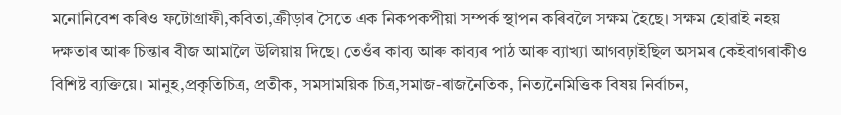মনোনিবেশ কৰিও ফটোগ্ৰাফী,কবিতা,ক্ৰীড়াৰ সৈতে এক নিকপকপীয়া সম্পৰ্ক স্থাপন কৰিবলৈ সক্ষম হৈছে। সক্ষম হোৱাই নহয় দক্ষতাৰ আৰু চিন্তাৰ বীজ আমালৈ উলিয়ায় দিছে। তেওঁৰ কাব্য আৰু কাব্যৰ পাঠ আৰু ব্যাখ্যা আগবঢ়াইছিল অসমৰ কেইবাগৰাকীও বিশিষ্ট ব্যক্তিয়ে। মানুহ,প্ৰকৃতিচিত্ৰ, প্ৰতীক, সমসাময়িক চিত্ৰ,সমাজ-ৰাজনৈতিক, নিত্যনৈমিত্তিক বিষয় নিৰ্বাচন,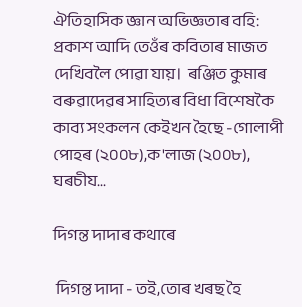ঐতিহাসিক জ্ঞান অভিজ্ঞতাৰ বহি: প্ৰকাশ আদি তেওঁৰ কবিতাৰ মাজত দেখিবলৈ পোৱা যায়।  ৰঞ্জিত কুমাৰ বৰুৱাদেৱৰ সাহিত্যৰ বিধা বিশেষকৈ কাব্য সংকলন কেইখন হৈছে -গোলাপী পোহৰ (২০০৮),ক'লাজ (২০০৮), ঘৰচীয...

দিগন্ত দাদাৰ কথাৰে

 দিগন্ত দাদা - তই,তোৰ খৰছ হৈ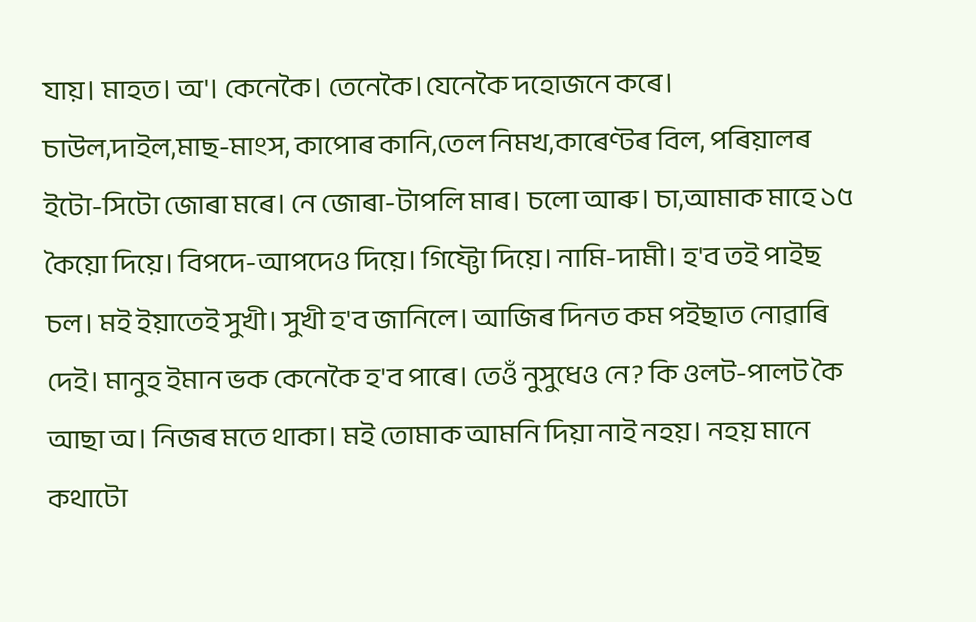যায়। মাহত। অ'। কেনেকৈ। তেনেকৈ।যেনেকৈ দহোজনে কৰে। চাউল,দাইল,মাছ-মাংস, কাপোৰ কানি,তেল নিমখ,কাৰেণ্টৰ বিল, পৰিয়ালৰ ইটো-সিটো জোৰা মৰে। নে জোৰা-টাপলি মাৰ। চলো আৰু। চা,আমাক মাহে ১৫ কৈয়ো দিয়ে। বিপদে-আপদেও দিয়ে। গিফ্টো দিয়ে। নামি-দামী। হ'ব তই পাইছ চল।‌ মই ইয়াতেই সুখী। সুখী হ'ব জানিলে। আজিৰ দিনত কম পইছাত নোৱাৰি দেই। মানুহ ইমান ভক কেনেকৈ হ'ব পাৰে। তেওঁ নুসুধেও নে? কি ওলট-পালট কৈ আছা অ। নিজৰ মতে থাকা। মই তোমাক আমনি দিয়া নাই নহয়। নহয় মানে কথাটো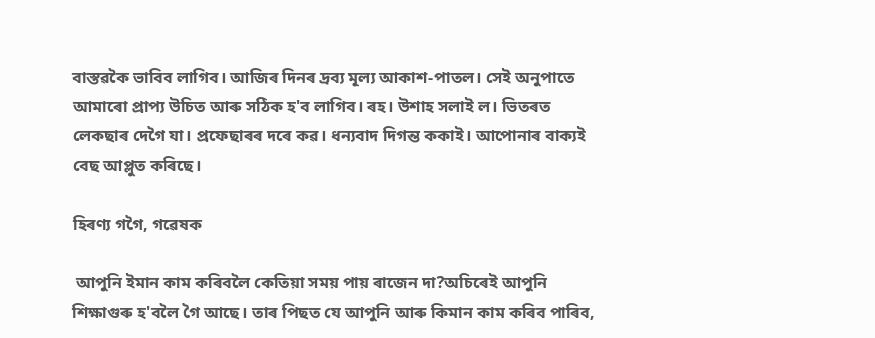বাস্তৱকৈ ভাবিব লাগিব। আজিৰ দিনৰ দ্ৰব্য মূল্য আকাশ-পাতল। সেই অনুপাতে আমাৰো প্ৰাপ্য উচিত আৰু সঠিক হ'ব লাগিব। ৰহ। উশাহ সলাই ল। ভিতৰত লেকছাৰ দেগৈ যা। প্ৰফেছাৰৰ দৰে কৱ। ধন্যবাদ দিগন্ত ককাই। আপোনাৰ বাক্যই বেছ আপ্লুত কৰিছে।

হিৰণ্য গগৈ, গৱেষক

 আপুনি ইমান কাম কৰিবলৈ কেতিয়া সময় পায় ৰাজেন দা?অচিৰেই আপুনি শিক্ষাগুৰু হ'বলৈ গৈ আছে। তাৰ পিছত যে আপুনি আৰু কিমান কাম কৰিব পাৰিব,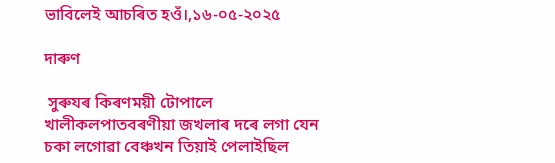ভাবিলেই আচৰিত হওঁ।,১৬-০৫-২০২৫

দাৰুণ

 সুৰুযৰ কিৰণময়ী টোপালে  খালীকলপাতবৰণীয়া জখলাৰ দৰে লগা যেন চকা লগোৱা বেঞ্চখন তিয়াই পেলাইছিল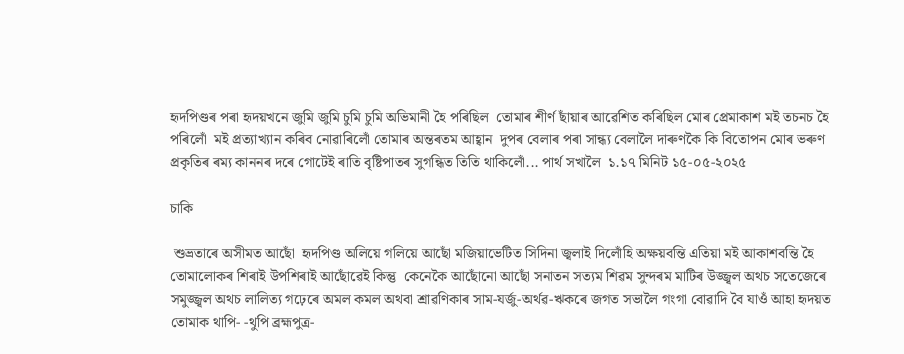হৃদপিণ্ডৰ পৰা হৃদয়খনে জুমি জুমি চুমি চুমি অভিমানী হৈ পৰিছিল  তোমাৰ শীৰ্ণ ছাঁয়াৰ আৱেশিত কৰিছিল মোৰ প্ৰেমাকাশ মই তচনচ হৈ পৰিলোঁ  মই প্ৰত্যাখ্যান কৰিব নোৱাৰিলোঁ তোমাৰ অন্তৰতম আহ্বান  দুপৰ বেলাৰ পৰা সান্ধ্য বেলালৈ দাৰুণকৈ কি বিতোপন মোৰ ভৰুণ প্ৰকৃতিৰ ৰম্য কাননৰ দৰে গোটেই ৰাতি বৃষ্টিপাতৰ সুগন্ধিত তিতি থাকিলোঁ... পাৰ্থ সখালৈ  ১.১৭ মিনিট ১৫-০৫-২০২৫

চাকি

 শুভ্ৰতাৰে অসীমত আছোঁ  হৃদপিণ্ড অলিয়ে গলিয়ে আছোঁ মজিয়াভেটিত সিদিনা জ্বলাই দিলোঁহি অক্ষয়বন্তি এতিয়া মই আকাশবন্তি হৈ তোমালোকৰ শিৰাই উপশিৰাই আছোঁৱেই কিন্তু  কেনেকৈ আছোঁনো আছোঁ সনাতন সত্যম শিৱম সুন্দৰম মাটিৰ উজ্জ্বল অথচ সতেজেৰে সমুজ্জ্বল অথচ লালিত্য গঢ়েৰে অমল কমল অথবা শ্ৰাৱণিকাৰ সাম-যৰ্জু-অৰ্থৱ-ঋকৰে জগত সভালৈ গংগা বোৱাদি বৈ যাওঁ আহা হৃদয়ত তোমাক থাপি- -থুপি ব্ৰহ্মপুত্ৰ-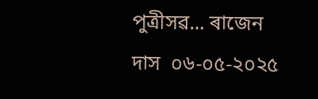পুত্ৰীসৱ... ৰাজেন দাস  ০৬-০৫-২০২৫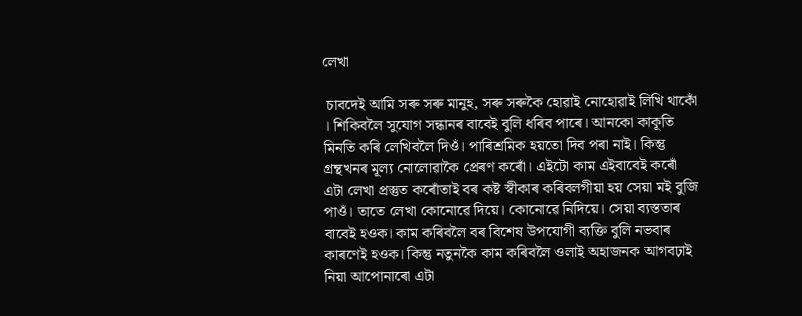লেখা

 চাবদেই আমি সৰু সৰু মানুহ, সৰু সৰুকৈ হোৱাই নোহোৱাই লিখি থাকোঁ । শিকিবলৈ সুযোগ সন্ধানৰ বাবেই বুলি ধৰিব পাৰে। আনকো কাকূতি মিনতি কৰি লেখিবলৈ দিওঁ। পাৰিশ্ৰমিক হয়তো দিব পৰা নাই। কিন্তু গ্ৰন্থখনৰ মূল্য নোলোৱাকৈ প্ৰেৰণ কৰোঁ। এইটো কাম এইবাবেই কৰোঁ এটা লেখা প্ৰস্তুত কৰোঁতাই বৰ কষ্ট স্বীকাৰ কৰিবলগীয়া হয় সেয়া মই বুজি পাওঁ। তাতে লেখা কোনোৱে দিয়ে। কোনোৱে নিদিয়ে। সেয়া ব্যস্ততাৰ বাবেই হওক। কাম কৰিবলৈ বৰ বিশেষ উপযোগী ব্যক্তি বুলি নভবাৰ কাৰণেই হওক। কিন্তু নতুনকৈ কাম কৰিবলৈ ওলাই অহাজনক আগবঢ়াই নিয়া আপোনাৰো এটা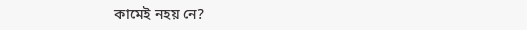কামেই নহয় নে?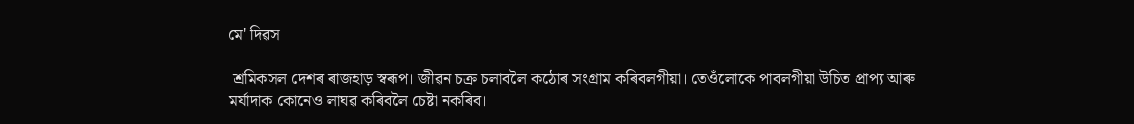মে' দিৱস

 শ্ৰমিকসল দেশৰ ৰাজহাড় স্বৰূপ। জীৱন চক্ৰ চলাবলৈ কঠোৰ সংগ্ৰাম কৰিবলগীয়া। তেওঁলোকে পাবলগীয়া উচিত প্ৰাপ্য আৰু মৰ্যাদাক কোনেও লাঘৱ কৰিবলৈ চেষ্টা নকৰিব।